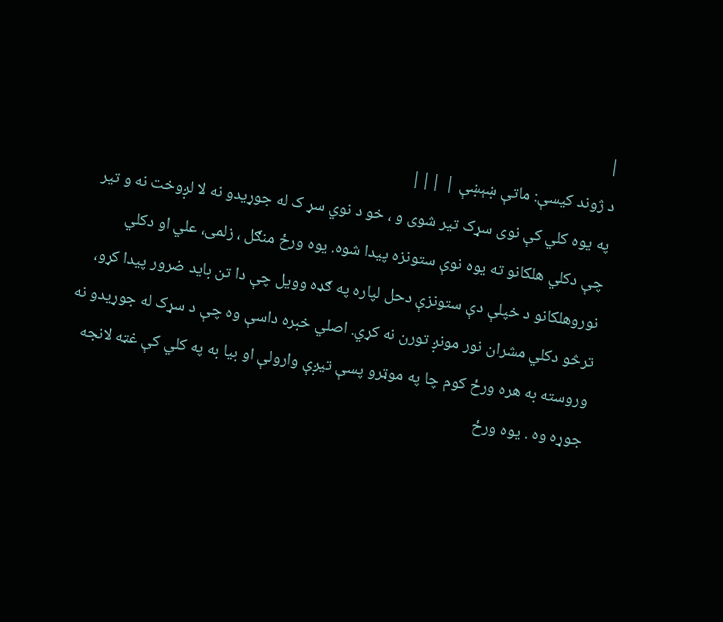|
د ژوند کيسې: ماتې ښېښې | |||
په يوه کلي کې نوی سړک تير شوی و ، خو د نوي سړ ک له جوړيدو نه لا لږوخت نه و تير چې دکلي هلکانو ته يوه نوې ستونزه پيدا شوه. يوه ورځ منګل ، زلمی، علي او دکلي نوروهلکانو د خپلې دې ستونزې دحل لپاره په ګډه وويل چې دا تن بايد ضرور پيدا کړو، ترڅو دکلي مشران نور مونږ تورن نه کړي. اصلي خبره داسې وه چې د سړک له جوړيدو نه وروسته به هره ورځ کوم چا په موټرو پسې تيږې وارولې او بيا به په کلي کې غټه لانجه جوړه وه . يوه ورځ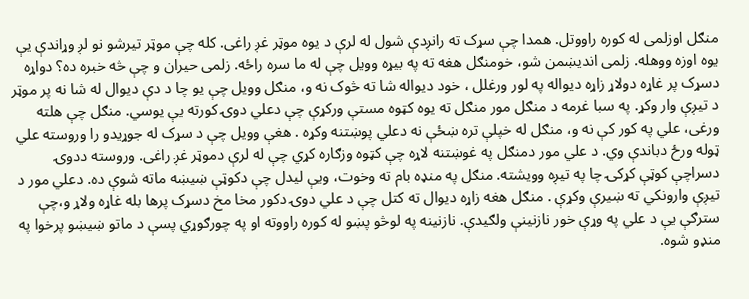منګل اوزلمی له کوره راووتل. همدا چې سړک ته رانږدې شول له لرې د يوه موټر غږ راغی. کله چې موټر تيرشو نو لږ وړاندې يې يوه اوزه ووهله. زلمی انديښمن شو، خومنګل هغه ته په بيړه وويل چې له ما سره راځه. زلمی حيران و چې څه خبره ده؟ دواړه دسړک پر غاړه دولاړ زاړه ديواله په لور ورغلل ، خود ديواله شا ته څوک نه و، منګل وويل چې يو چا د دې ديوال له شا نه پر موټر د تيږې وار وکړ. په سبا غرمه د منګل مور منګل ته يوه کټوه مستې ورکړې چې دعلي دوۍ کورته يې يوسي. منګل چې هلته ورغی، علي په کور کې نه و، منګل له خپلې تره ښځې نه دعلي پوښتنه وکړه . هغې وويل چې د سړک له جوړيدو را وروسته علي ټوله ورځ دباندې وي. د علي مور دمنګل په غوښتنه لاړه چې کټوه وزګاره کړي چې له لرې دموټر غږ راغی. وروسته ددوۍ دسراچې کوټې کړکۍ چا په تيږه وويشته. منګل په منډه بام ته وخوت، ويې ليدل چې دکوټې ښيښه ماته شوې ده. دعلي مور د تيږې وارونکي ته ښيرې وکړې . منګل هغه زاړه ديوال ته کتل چې د علي دوۍ دکور مخا مخ دسړک پرها بله غاړه ولاړ و،چې سترګې يې د علي په وړې خور نازنينې ولګيدې. نازنينه په لوڅو پښو له کوره راووته او په چورګوړي پسې د ماتو ښيښو پرخوا په منډو شوه.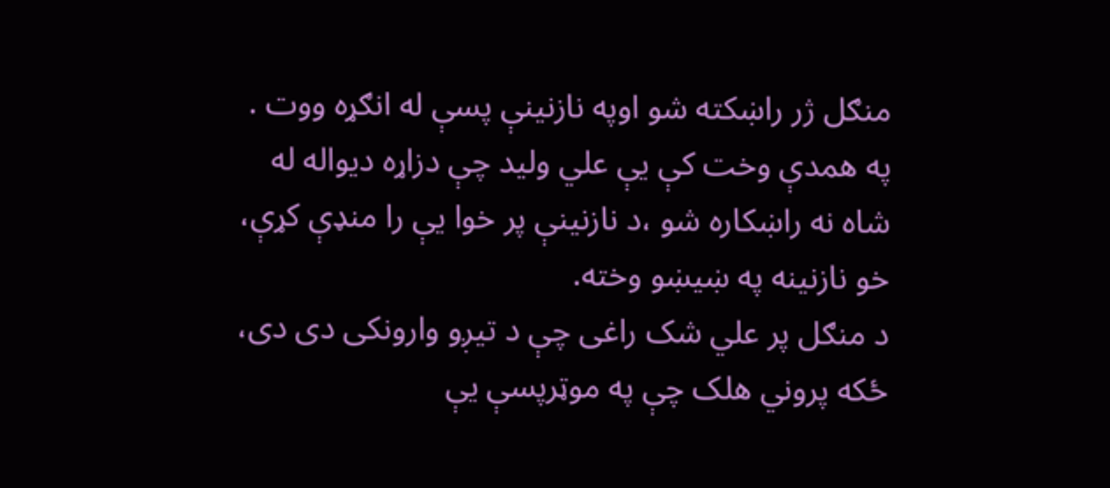منګل ژر راښکته شو اوپه نازنينې پسې له انګړه ووت . په همدې وخت کې يې علي وليد چې دزاړه ديواله له شاه نه راښکاره شو ،د نازنينې پر خوا يې را منډې کړې، خو نازنينه په ښيښو وخته.
د منګل پر علي شک راغی چې د تيږو وارونکی دی دی، ځکه پروني هلک چې په موټرپسې يې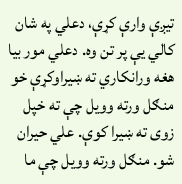تيږې وارې کړې، دعلي په شان کالي يې پر تن وه. دعلي مور بيا هغه ورانکاري ته ښيراوکړې خو منګل ورته وويل چې ته خپل زوی ته ښيرا کوې. علي حيران شو. منګل ورته وويل چې ما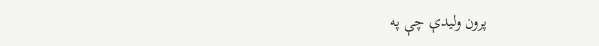پرون وليدې چې په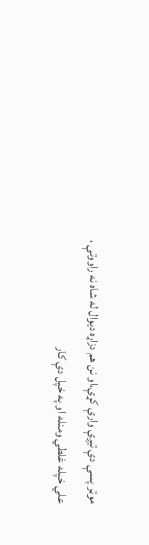موټر پسې دې تيږې وارې کړې،او نن هم دزاړه ديوال له شاه نه راووتې ، علي خپله غلطي ومنله او په خپل دې کار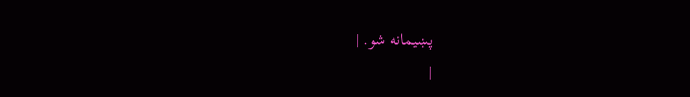پښيمانه شو. |
|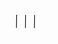|||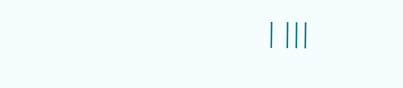| |||